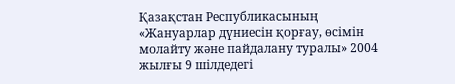Қазақстан Республикасының «Жануарлар дүниесін қорғау, өсімін молайту және пайдалану туралы» 2004 жылғы 9 шілдедегі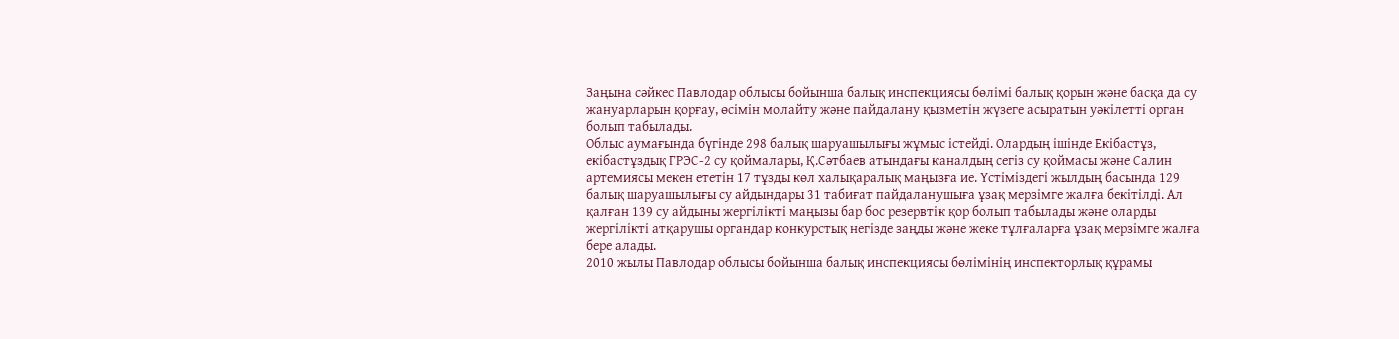Заңына сәйкес Павлодар облысы бойынша балық инспекциясы бөлімі балық қорын және басқа да су жануарларын қорғау, өсімін молайту және пайдалану қызметін жүзеге асыратын уәкілетті орган болып табылады.
Облыс аумағында бүгінде 298 балық шаруашылығы жұмыс істейді. Олардың ішінде Екібастұз, екібастұздық ГРЭС-2 су қоймалары, Қ.Сәтбаев атындағы каналдың сегіз су қоймасы және Салин артемиясы мекен ететін 17 тұзды көл халықаралық маңызға ие. Үстіміздегі жылдың басында 129 балық шаруашылығы су айдындары 31 табиғат пайдаланушыға ұзақ мерзімге жалға бекітілді. Ал қалған 139 су айдыны жергілікті маңызы бар бос резервтік қор болып табылады және оларды жергілікті атқарушы органдар конкурстық негізде заңды және жеке тұлғаларға ұзақ мерзімге жалға бере алады.
2010 жылы Павлодар облысы бойынша балық инспекциясы бөлімінің инспекторлық құрамы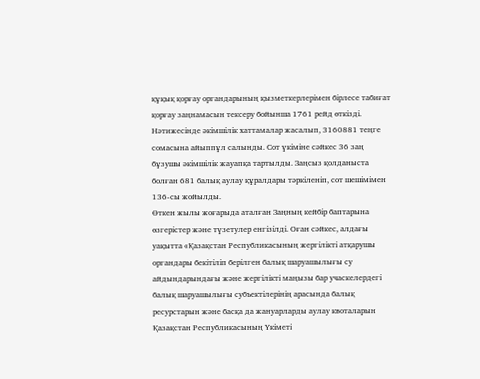құқық қорғау органдарының қызметкерлерімен бірлесе табиғат қорғау заңнамасын тексеру бойынша 1761 рейд өткізді. Нәтижесінде әкімшілік хаттамалар жасалып, 3160881 теңге сомасына айыппұл салынды. Сот үкіміне сәйкес 36 заң бұзушы әкімшілік жауапқа тартылды. Заңсыз қолданыста болған 681 балық аулау құралдары тәркіленіп, сот шешімімен 136-сы жойылды.
Өткен жылы жоғарыда аталған Заңның кейбір баптарына өзгерістер және түзетулер енгізілді. Оған сәйкес, алдағы уақытта «Қазақстан Республикасының жергілікті атқарушы органдары бекітіліп берілген балық шаруашылығы су айдындарындағы және жергілікті маңызы бар учаскелердегі балық шаруашылығы субъектілерінің арасында балық ресурстарын және басқа да жануарларды аулау квоталарын Қазақстан Республикасының Үкіметі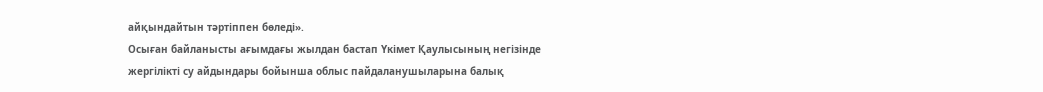айқындайтын тәртіппен бөледі».
Осыған байланысты ағымдағы жылдан бастап Үкімет Қаулысының негізінде жергілікті су айдындары бойынша облыс пайдаланушыларына балық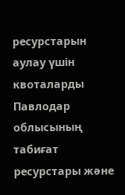ресурстарын аулау үшін квоталарды Павлодар облысының табиғат ресурстары және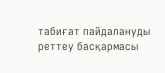табиғат пайдалануды реттеу басқармасы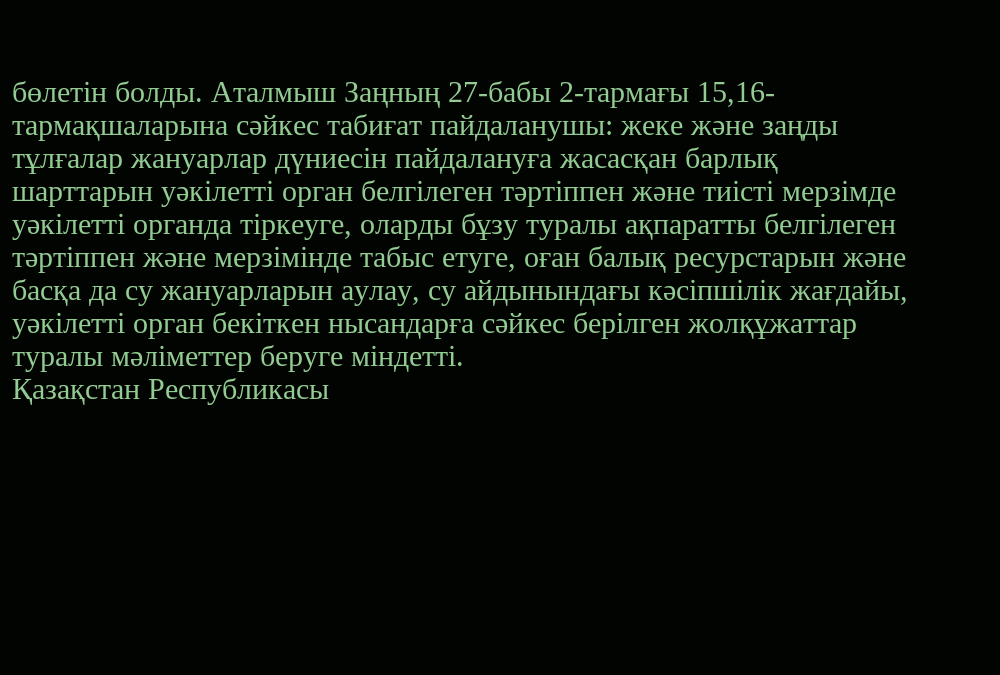бөлетін болды. Аталмыш Заңның 27-бабы 2-тармағы 15,16-тармақшаларына сәйкес табиғат пайдаланушы: жеке және заңды тұлғалар жануарлар дүниесін пайдалануға жасасқан барлық шарттарын уәкілетті орган белгілеген тәртіппен және тиісті мерзімде уәкілетті органда тіркеуге, оларды бұзу туралы ақпаратты белгілеген тәртіппен және мерзімінде табыс етуге, оған балық ресурстарын және басқа да су жануарларын аулау, су айдынындағы кәсіпшілік жағдайы, уәкілетті орган бекіткен нысандарға сәйкес берілген жолқұжаттар туралы мәліметтер беруге міндетті.
Қазақстан Республикасы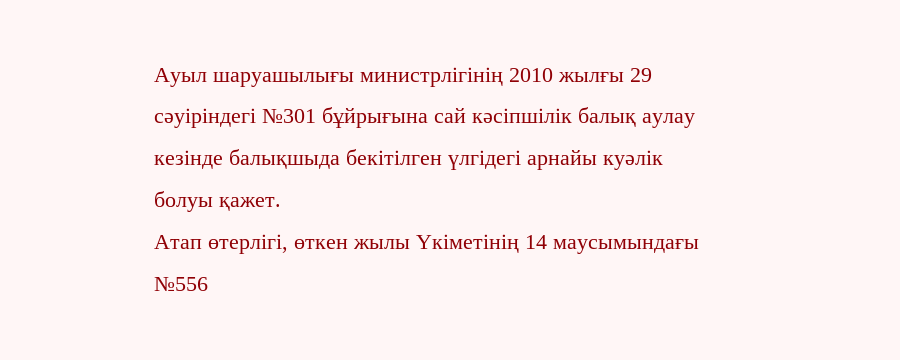Ауыл шаруашылығы министрлігінің 2010 жылғы 29 сәуіріндегі №301 бұйрығына сай кәсіпшілік балық аулау кезінде балықшыда бекітілген үлгідегі арнайы куәлік болуы қажет.
Атап өтерлігі, өткен жылы Үкіметінің 14 маусымындағы №556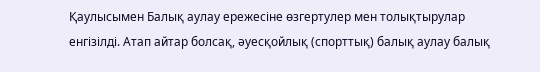Қаулысымен Балық аулау ережесіне өзгертулер мен толықтырулар енгізілді. Атап айтар болсақ, әуесқойлық (спорттық) балық аулау балық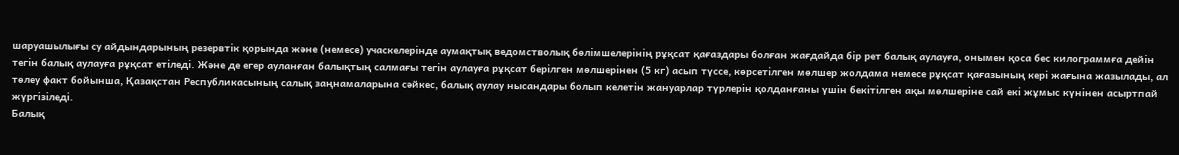шаруашылығы су айдындарының резервтік қорында және (немесе) учаскелерінде аумақтық ведомстволық бөлімшелерінің рұқсат қағаздары болған жағдайда бір рет балық аулауға, онымен қоса бес килограммға дейін тегін балық аулауға рұқсат етіледі. Және де егер ауланған балықтың салмағы тегін аулауға рұқсат берілген мөлшерінен (5 кг) асып түссе, көрсетілген мөлшер жолдама немесе рұқсат қағазының кері жағына жазылады, ал төлеу факт бойынша, Қазақстан Республикасының салық заңнамаларына сәйкес, балық аулау нысандары болып келетін жануарлар түрлерін қолданғаны үшін бекітілген ақы мөлшеріне сай екі жұмыс күнінен асыртпай жүргізіледі.
Балық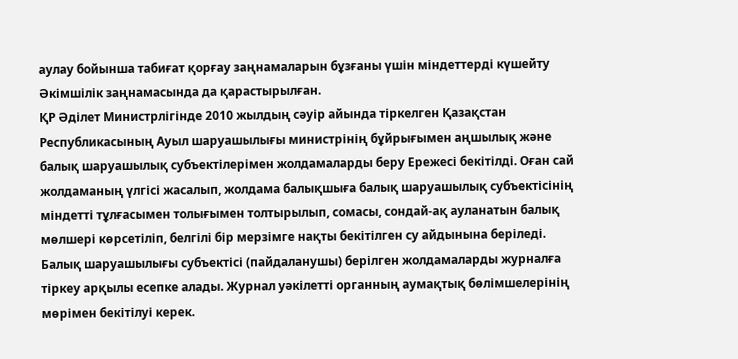аулау бойынша табиғат қорғау заңнамаларын бұзғаны үшін міндеттерді күшейту Әкімшілік заңнамасында да қарастырылған.
ҚР Әділет Министрлігінде 2010 жылдың сәуір айында тіркелген Қазақстан Республикасының Ауыл шаруашылығы министрінің бұйрығымен аңшылық және балық шаруашылық субъектілерімен жолдамаларды беру Ережесі бекітілді. Оған сай жолдаманың үлгісі жасалып, жолдама балықшыға балық шаруашылық субъектісінің міндетті тұлғасымен толығымен толтырылып, сомасы, сондай-ақ ауланатын балық мөлшері көрсетіліп, белгілі бір мерзімге нақты бекітілген су айдынына беріледі. Балық шаруашылығы субъектісі (пайдаланушы) берілген жолдамаларды журналға тіркеу арқылы есепке алады. Журнал уәкілетті органның аумақтық бөлімшелерінің мөрімен бекітілуі керек.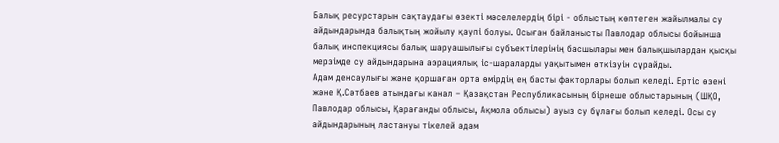Балық ресурстарын сақтаудағы өзекті мәселелердің бірі - облыстың көптеген жайылмалы су айдындарында балықтың жойылу қаупі болуы. Осыған байланысты Павлодар облысы бойынша балық инспекциясы балық шаруашылығы субъектілерінің басшылары мен балықшылардан қысқы мерзімде су айдындарына аэрациялық іс-шараларды уақытымен өткізуін сұрайды.
Адам денсаулығы және қоршаған орта өмірдің ең басты факторлары болып келеді. Ертіс өзені және Қ.Сәтбаев атындағы канал – Қазақстан Республикасының бірнеше облыстарының (ШҚО, Павлодар облысы, Қарағанды облысы, Ақмола облысы) ауыз су бұлағы болып келеді. Осы су айдындарының ластануы тікелей адам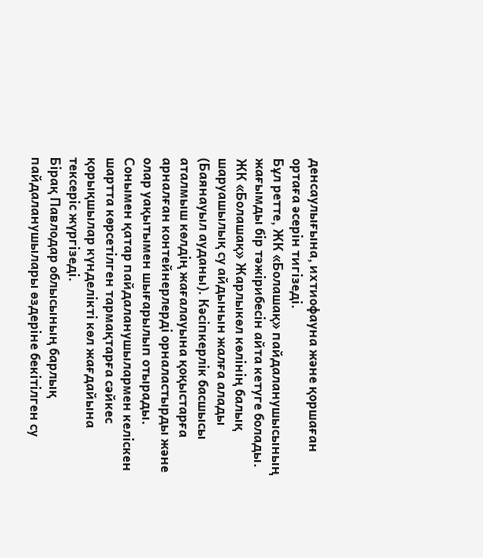денсаулығына, ихтиофауна және қоршаған ортаға әсерін тигізеді.
Бұл ретте, ЖК «Болашақ» пайдаланушысының жағымды бір тәжірибесін айта кетуге болады. ЖК «Болашақ» Жарлыкөл көлінің балық шаруашылық су айдынын жалға алады (Баянауыл ауданы). Кәсіпкерлік басшысы аталмыш көлдің жағалауына қоқыстарға арналған контейнерлерді орналастырды және олар уақытымен шығарылып отырады. Сонымен қатар пайдаланушылармен келіскен шартта көрсетілген тармақтарға сәйкес қорықшылар күнделікті көл жағдайына тексеріс жүргізеді.
Бірақ Павлодар облысының барлық пайдаланушылары өздеріне бекітілген су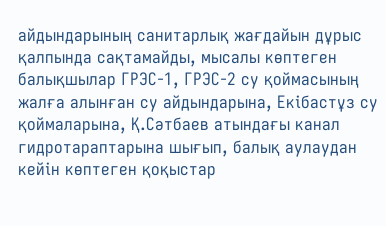айдындарының санитарлық жағдайын дұрыс қалпында сақтамайды, мысалы көптеген балықшылар ГРЭС-1, ГРЭС-2 су қоймасының жалға алынған су айдындарына, Екібастұз су қоймаларына, Қ.Сәтбаев атындағы канал гидротараптарына шығып, балық аулаудан кейін көптеген қоқыстар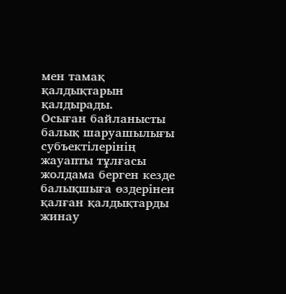мен тамақ қалдықтарын қалдырады.
Осыған байланысты балық шаруашылығы субъектілерінің жауапты тұлғасы жолдама берген кезде балықшыға өздерінен қалған қалдықтарды жинау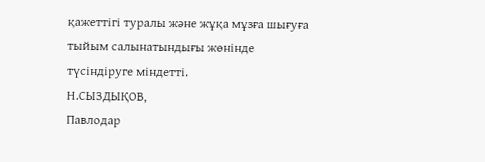қажеттігі туралы және жұқа мұзға шығуға тыйым салынатындығы жөнінде түсіндіруге міндетті.
Н.СЫЗДЫҚОВ,
Павлодар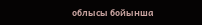облысы бойынша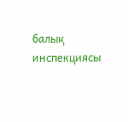балық инспекциясы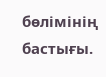бөлімінің бастығы.